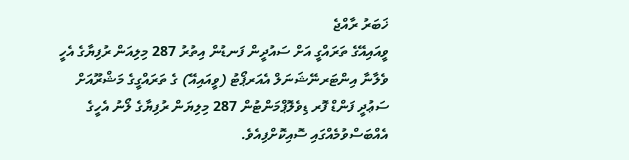ޚަބަރު ރާއްޖެ
ވީއައިއޭގެ ތަރައްގީ އަށް ސައުދީން ފަނޑުން އިތުރު 287 މިލިއަން ރުފިޔާގެ އެހީ
ވެލާނާ އިންޓަރނޭޝަނަލް އެއަރޕޯޓު (ވީއައިއޭ) ގެ ތަރައްގީގެ މަޝްރޫއަށް ސަޢުދީ ފަންޑް ފޮރ ޑިވެލޮޕްމަންޓުން 287 މިލިޔަން ރުފިޔާގެ ލޯނު އެހީގެ އެއްބަސްވުމެއްގައި ސޮއިކޮށްފިއެވެ.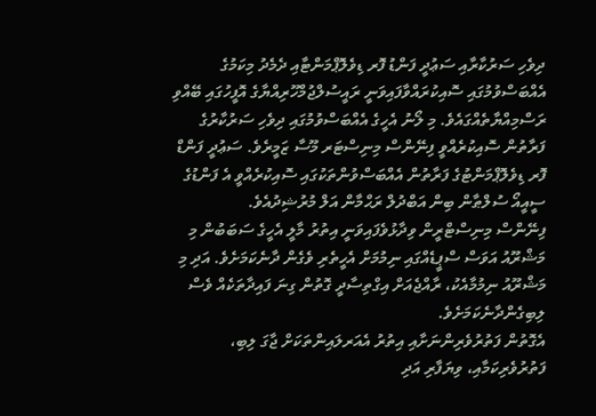ދިވެހި ސަރުކާރާއި ސަޢުދީ ފަންޑު ފޮރ ޑިވެލޮޕްމަންޓާއި ދެމެދު މިކަމުގެ އެއްބަސްވުމުގައި ސޮއިކުރައްވާފައިވަނީ ރައީސުލްޖުމްހޫރިއްޔާގެ އޮފީހުގައި ބޭއްވި ރަސްމިއްޔާތެއްގައެވެ. މި ލޯނު އެހީގެ އެއްބަސްވުމުގައި ދިވެހި ސަރުކާރުގެ ފަރާތުން ސޮއިކުރެއްވީ ފިނޭންސް މިނިސްޓަރ މޫސާ ޒަމީރެވެ. ސަޢުދީ ފަންޑް ފޮރ ޑިވެލޮޕްމަންޓުގެ ފަރާތުން އެއްބަސްވުންތަކުގައި ސޮއިކުރެއްވީ އެ ފަންޑުގެ ސީއީއޯ ސުލްޠާން ބިން އަބްދުލް ރަޙްމާން އަލް މުރުޝިދުއެވެ.
ފިނޭންސް މިނިސްޓްރީން ވިދާޅުވެފައިވަނީ އިތުރު މާލީ އެހީގެ ސަބަބުން މި މަޝްރޫއު އަވަސް ސްޕީޑެއްގައި ނިމުމަށް އެހީތެރި ވެގެން ދާނެކަމަށެވެ. އަދި މި މަޝްރޫއު ނިމުމާއެކު، ރާއްޖެއަށް އިގްތިސާދީ ގޮތުން ގިނަ ފައިދާތަކެއް ވެސް ލިބިގެންދާނެކަމަށެވެ.
އެގޮތުން ފަތުރުވެރިންނަށާއި އިތުރު އެއަރލައިންތަކަށް ޖާގަ ލިބި، ފަތުރުވެރިކަމާއި، ވިޔަފާރި އަދި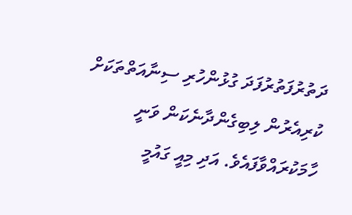ދަތުރުފަތުރުފަދަ ގުޅުންހުރި ސިނާއަތްތަކަށް ކުރިއެރުން ލިބިގެންދާނެކަން ވަނީ ހާމަކުރައްވާފައެވެ. އަދި މިއީ ގައުމީ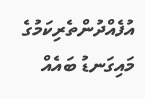އުފެއްދުންތެރިކަމުގެ މައިގަނޑު ބައެއް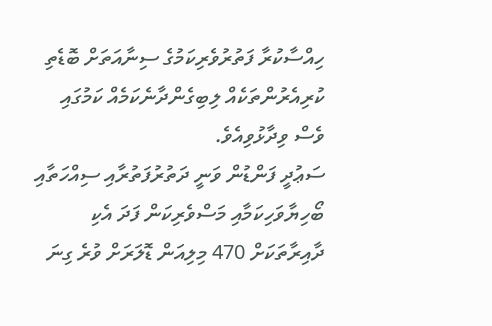ހިއްސާކުރާ ފަތުރުވެރިކަމުގެ ސިނާއަތަށް ބޮޑެތި ކުރިއެރުންތަކެއް ލިބިގެންދާނެކަމެއް ކަމުގައި ވެސް ވިދާޅުވިއެވެ.
ސަޢުދީ ފަންޑުން ވަނީ ދަތުރުފަތުރާއި ސިއްހަތާއި ބޯހިޔާވަހިކަމާއި މަސްވެރިކަން ފަދަ އެކި ދާއިރާތަކަށް 470 މިލިއަން ޑޮލަރަށް ވުރެ ގިނަ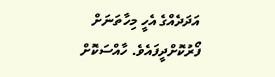އަދަދެއްގެ އެހީ މިހާތަނަށް ފޯރުކޮށްދީފައެވެ. ހާއްސަކޮށް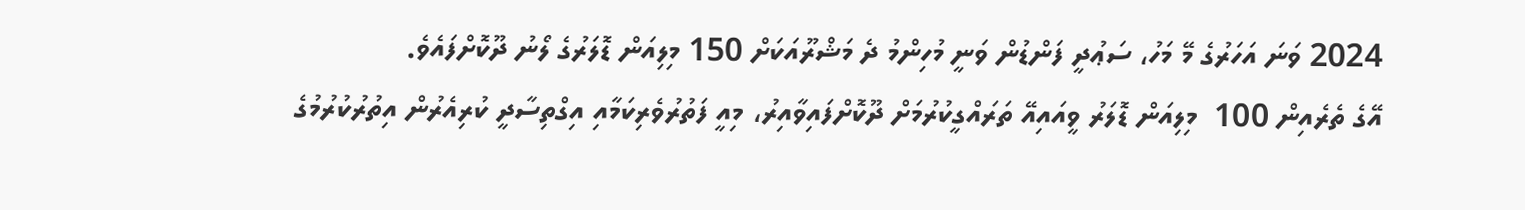2024 ވަނަ އަހަރުގެ މޭ މަހު، ސަޢުދީ ފަންޑުން ވަނީ މުހިންމު ދެ މަޝްރޫއަކަށް 150 މިލިއަން ޑޮލަރުގެ ލޯނު ދޫކޮށްފައެވެ.
އޭގެ ތެރެއިން 100  މިލިއަން ޑޮލަރު ވީއައިއޭ ތަރައްގީކުރުމަށް ދޫކޮށްފައިވާއިރު، މިއީ ފަތުރުވެރިކަމާއި އިގްތިސާދީ ކުރިއެރުން އިތުރުކުރުމުގެ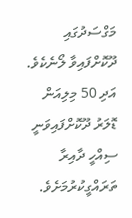މަގްސަދުގައި ދޫކޮށްފައިވާ ލޯނެކެވެ. އަދި 50 މިލިއަން ޑޮލަރު ދޫކޮށްފައިވަނީ ސިއްހީ ދާއިރާ ތަރައްގީކުރުމަށެވެ.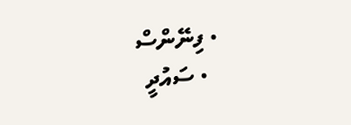• ފިނޭންސް
  • ސައުދީ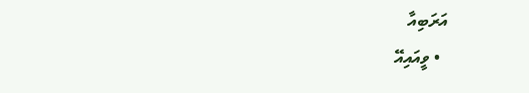އަރަބިއާ
  • ވީއައިއޭ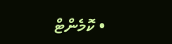• ކޮމެންޓް